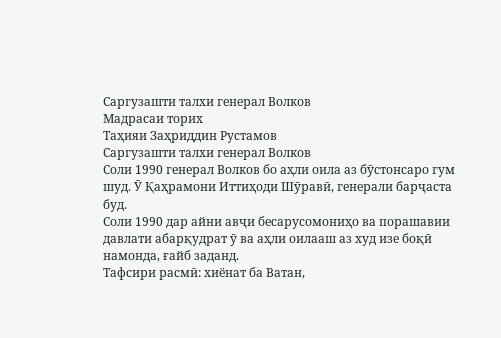Саргузашти талхи генерал Волков
Мадрасаи торих
Таҳияи Заҳриддин Рустамов
Саргузашти талхи генерал Волков
Соли 1990 генерал Волков бо аҳли оила аз бӯстонсаро гум шуд. Ӯ Қаҳрамони Иттиҳоди Шӯравӣ, генерали барҷаста буд.
Соли 1990 дар айни авҷи бесарусомониҳо ва порашавии давлати абарқудрат ӯ ва аҳли оилааш аз худ изе боқӣ намонда, ғайб заданд.
Тафсири расмӣ: хиёнат ба Ватан,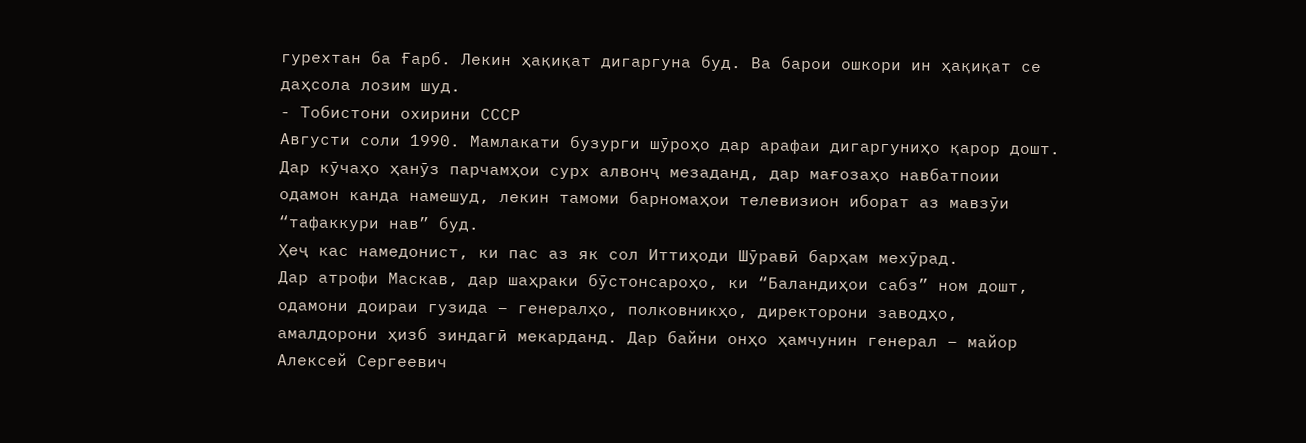гурехтан ба Ғарб. Лекин ҳақиқат дигаргуна буд. Ва барои ошкори ин ҳақиқат се даҳсола лозим шуд.
- Тобистони охирини СССР
Августи соли 1990. Мамлакати бузурги шӯроҳо дар арафаи дигаргуниҳо қарор дошт.
Дар кӯчаҳо ҳанӯз парчамҳои сурх алвонҷ мезаданд, дар мағозаҳо навбатпоии одамон канда намешуд, лекин тамоми барномаҳои телевизион иборат аз мавзӯи “тафаккури нав” буд.
Ҳеҷ кас намедонист, ки пас аз як сол Иттиҳоди Шӯравӣ барҳам мехӯрад.
Дар атрофи Маскав, дар шаҳраки бӯстонсароҳо, ки “Баландиҳои сабз” ном дошт, одамони доираи гузида – генералҳо, полковникҳо, директорони заводҳо, амалдорони ҳизб зиндагӣ мекарданд. Дар байни онҳо ҳамчунин генерал – майор Алексей Сергеевич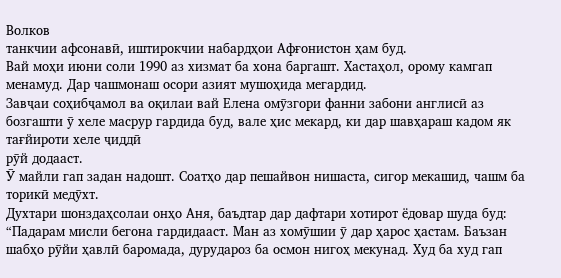Волков
танкчии афсонавӣ, иштирокчии набардҳои Афғонистон ҳам буд.
Вай моҳи июни соли 1990 аз хизмат ба хона баргашт. Хастаҳол, орому камгап менамуд. Дар чашмонаш осори азият мушоҳида мегардид.
Завҷаи соҳибҷамол ва оқилаи вай Елена омӯзгори фанни забони англисӣ аз бозгашти ӯ хеле масрур гардида буд, вале ҳис мекард, ки дар шавҳараш кадом як тағйироти хеле ҷиддӣ
рӯй додааст.
Ӯ майли гап задан надошт. Соатҳо дар пешайвон нишаста, сигор мекашид, чашм ба торикӣ медӯхт.
Духтари шонздаҳсолаи онҳо Аня, баъдтар дар дафтари хотирот ёдовар шуда буд:
“Падарам мисли бегона гардидааст. Ман аз хомӯшии ӯ дар ҳарос ҳастам. Баъзан шабҳо рӯйи ҳавлӣ баромада, дурудароз ба осмон нигоҳ мекунад. Худ ба худ гап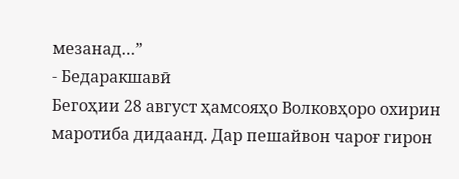мезанад…”
- Бедаракшавӣ
Бегоҳии 28 август ҳамсояҳо Волковҳоро охирин маротиба дидаанд. Дар пешайвон чароғ гирон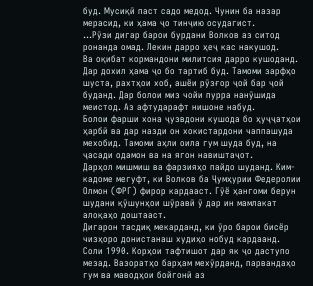буд. Мусиқӣ паст садо медод. Чунин ба назар мерасид, ки ҳама ҷо тинҷию осудагист.
…Рӯзи дигар барои бурдани Волков аз ситод ронанда омад. Лекин дарро ҳеҷ кас накушод.
Ва оқибат кормандони милитсия дарро кушоданд. Дар дохил ҳама ҷо бо тартиб буд. Тамоми зарфҳо шуста, рахтҳои хоб, ашёи рӯзғор ҷой бар ҷой буданд. Дар болои миз чойи пурра нанӯшида меистод. Аз афтударафт нишоне набуд.
Болои фарши хона ҷузвдони кушода бо ҳуҷҷатҳои ҳарбӣ ва дар назди он хокистардони чаппашуда мехобид. Тамоми аҳли оила гум шуда буд, на ҷасади одамон ва на ягон навиштаҷот.
Дарҳол мишмиш ва фарзияҳо пайдо шуданд. Ким-кадоме мегуфт, ки Волков ба Ҷумҳурии Федеролии Олмон (ФРГ) фирор кардааст. Гӯё ҳангоми берун шудани қӯшунҳои шӯравӣ ӯ дар ин мамлакат алоқаҳо доштааст.
Дигарон тасдиқ мекарданд, ки ӯро барои бисёр чизҳоро донистанаш худиҳо нобуд кардаанд.
Соли 1990. Корҳои тафтишот дар як ҷо даступо мезад. Вазоратҳо барҳам мехӯрданд, парвандаҳо гум ва маводҳои бойгонӣ аз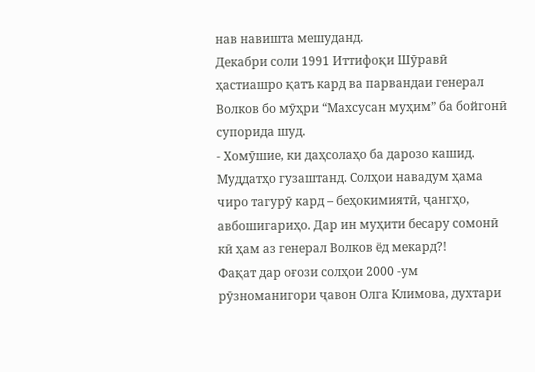нав навишта мешуданд.
Декабри соли 1991 Иттифоқи Шӯравӣ ҳастиашро қатъ кард ва парвандаи генерал Волков бо мӯҳри “Махсусан муҳим” ба бойгонӣ супорида шуд.
- Хомӯшие, ки даҳсолаҳо ба дарозо кашид.
Муддатҳо гузаштанд. Солҳои навадум ҳама чиро тагурӯ кард – беҳокимиятӣ, ҷангҳо, авбошигариҳо. Дар ин муҳити бесару сомонӣ кӣ ҳам аз генерал Волков ёд мекард?!
Фақат дар оғози солҳои 2000 -ум рӯзноманигори ҷавон Олга Климова, духтари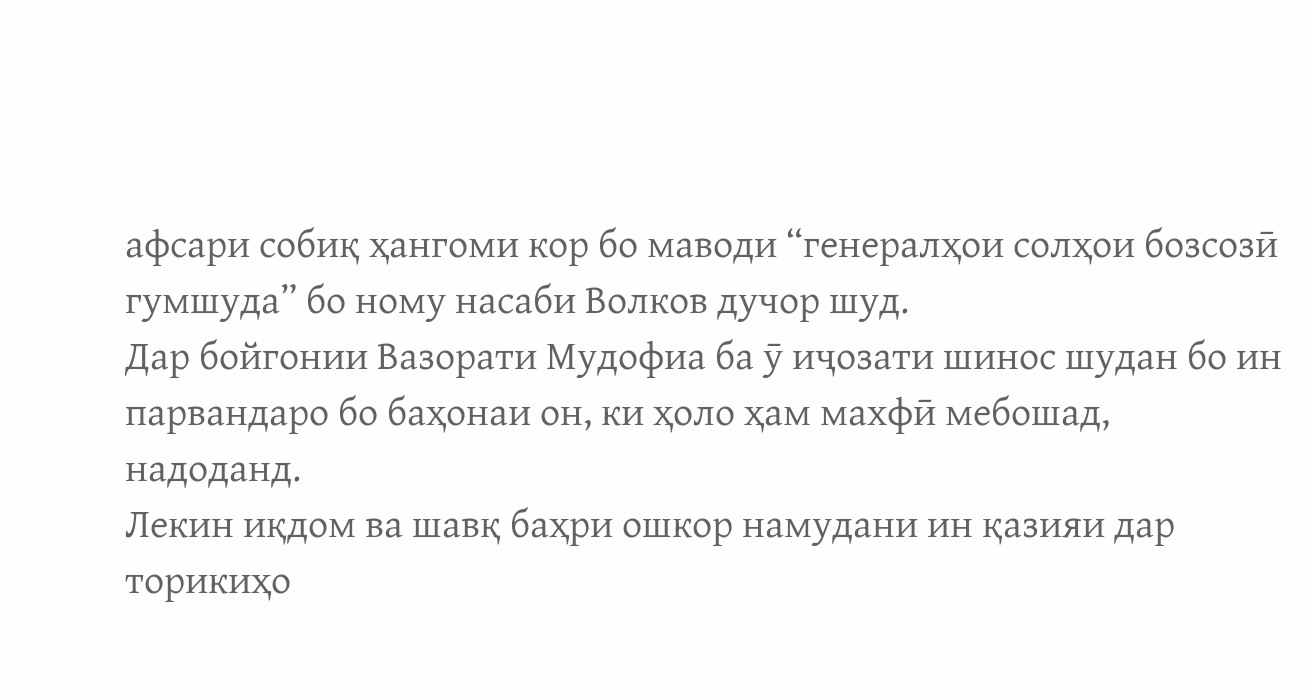афсари собиқ ҳангоми кор бо маводи “генералҳои солҳои бозсозӣ гумшуда” бо ному насаби Волков дучор шуд.
Дар бойгонии Вазорати Мудофиа ба ӯ иҷозати шинос шудан бо ин парвандаро бо баҳонаи он, ки ҳоло ҳам махфӣ мебошад, надоданд.
Лекин иқдом ва шавқ баҳри ошкор намудани ин қазияи дар торикиҳо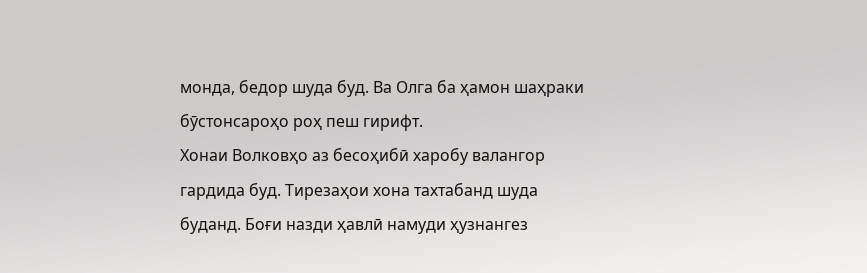монда, бедор шуда буд. Ва Олга ба ҳамон шаҳраки бӯстонсароҳо роҳ пеш гирифт.
Хонаи Волковҳо аз бесоҳибӣ харобу валангор гардида буд. Тирезаҳои хона тахтабанд шуда буданд. Боғи назди ҳавлӣ намуди ҳузнангез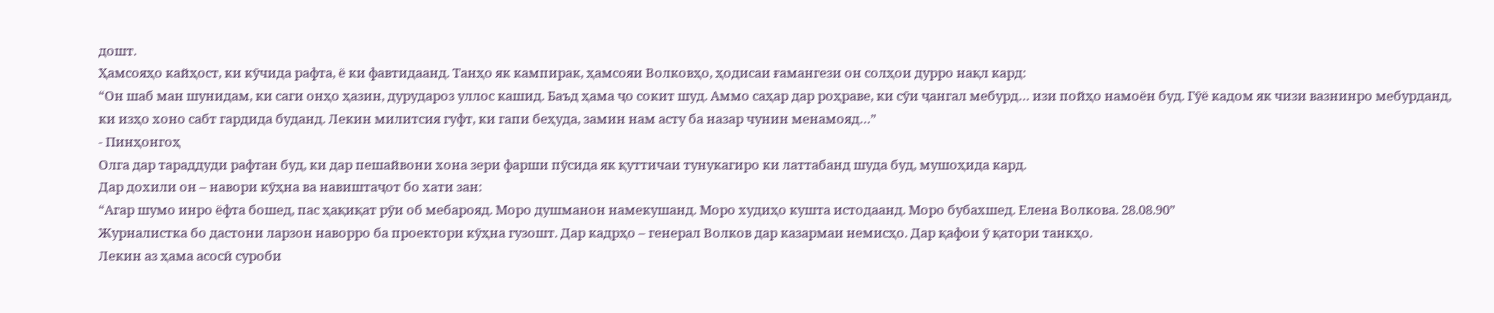дошт.
Ҳамсояҳо кайҳост, ки кӯчида рафта, ё ки фавтидаанд. Танҳо як кампирак, ҳамсояи Волковҳо, ҳодисаи ғамангези он солҳои дурро нақл кард:
“Он шаб ман шунидам, ки саги онҳо ҳазин, дурудароз уллос кашид. Баъд ҳама ҷо сокит шуд. Аммо саҳар дар роҳраве, ки сӯи ҷангал мебурд… изи пойҳо намоён буд. Гӯё кадом як чизи вазнинро мебурданд, ки изҳо хоно сабт гардида буданд. Лекин милитсия гуфт, ки гапи беҳуда, замин нам асту ба назар чунин менамояд…”
- Пинҳонгоҳ
Олга дар тараддуди рафтан буд, ки дар пешайвони хона зери фарши пӯсида як қуттичаи тунукагиро ки латтабанд шуда буд, мушоҳида кард.
Дар дохили он – навори кӯҳна ва навиштаҷот бо хати зан:
“Агар шумо инро ёфта бошед, пас ҳақиқат рӯи об мебарояд. Моро душманон намекушанд. Моро худиҳо кушта истодаанд. Моро бубахшед. Елена Волкова. 28.08.90”
Журналистка бо дастони ларзон наворро ба проектори кӯҳна гузошт. Дар кадрҳо – генерал Волков дар казармаи немисҳо. Дар қафои ӯ қатори танкҳо.
Лекин аз ҳама асосӣ суроби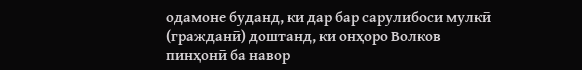одамоне буданд, ки дар бар сарулибоси мулкӣ (гражданӣ) доштанд, ки онҳоро Волков пинҳонӣ ба навор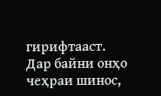гирифтааст.
Дар байни онҳо чеҳраи шинос,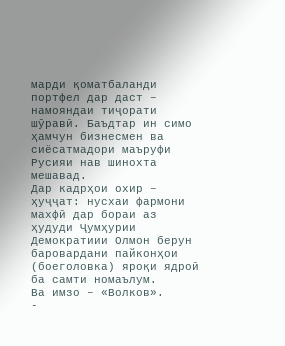марди қоматбаланди портфел дар даст – намояндаи тиҷорати шӯравӣ. Баъдтар ин симо ҳамчун бизнесмен ва сиёсатмадори маъруфи Русияи нав шинохта мешавад.
Дар кадрҳои охир – ҳуҷҷат: нусхаи фармони махфӣ дар бораи аз ҳудуди Ҷумҳурии Демократиии Олмон берун баровардани пайконҳои (боеголовка) яроқи ядроӣ ба самти номаълум.
Ва имзо – «Волков».
-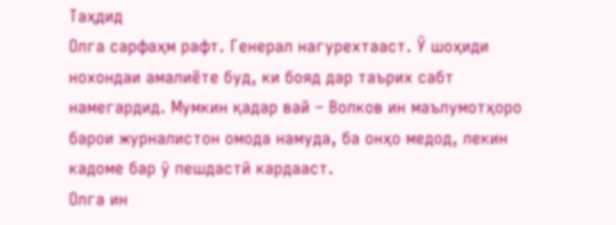Таҳдид
Олга сарфаҳм рафт. Генерал нагурехтааст. Ӯ шоҳиди нохондаи амалиёте буд, ки бояд дар таърих сабт намегардид. Мумкин қадар вай – Волков ин маълумотҳоро барои журналистон омода намуда, ба онҳо медод, лекин кадоме бар ӯ пешдастӣ кардааст.
Олга ин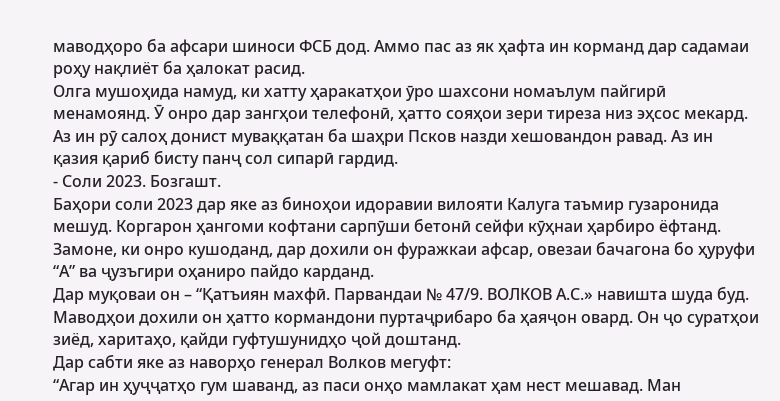маводҳоро ба афсари шиноси ФСБ дод. Аммо пас аз як ҳафта ин корманд дар садамаи роҳу нақлиёт ба ҳалокат расид.
Олга мушоҳида намуд, ки хатту ҳаракатҳои ӯро шахсони номаълум пайгирӣ менамоянд. Ӯ онро дар зангҳои телефонӣ, ҳатто сояҳои зери тиреза низ эҳсос мекард. Аз ин рӯ салоҳ донист муваққатан ба шаҳри Псков назди хешовандон равад. Аз ин қазия қариб бисту панҷ сол сипарӣ гардид.
- Соли 2023. Бозгашт.
Баҳори соли 2023 дар яке аз биноҳои идоравии вилояти Калуга таъмир гузаронида мешуд. Коргарон ҳангоми кофтани сарпӯши бетонӣ сейфи кӯҳнаи ҳарбиро ёфтанд.
Замоне, ки онро кушоданд, дар дохили он фуражкаи афсар, овезаи бачагона бо ҳуруфи “А” ва ҷузъгири оҳаниро пайдо карданд.
Дар муқоваи он – “Қатъиян махфӣ. Парвандаи № 47/9. ВОЛКОВ А.С.» навишта шуда буд.
Маводҳои дохили он ҳатто кормандони пуртаҷрибаро ба ҳаяҷон овард. Он ҷо суратҳои зиёд, харитаҳо, қайди гуфтушунидҳо ҷой доштанд.
Дар сабти яке аз наворҳо генерал Волков мегуфт:
“Агар ин ҳуҷҷатҳо гум шаванд, аз паси онҳо мамлакат ҳам нест мешавад. Ман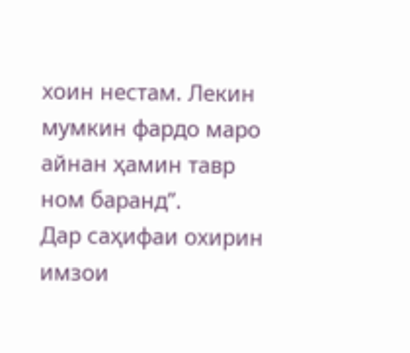хоин нестам. Лекин мумкин фардо маро айнан ҳамин тавр ном баранд”.
Дар саҳифаи охирин имзои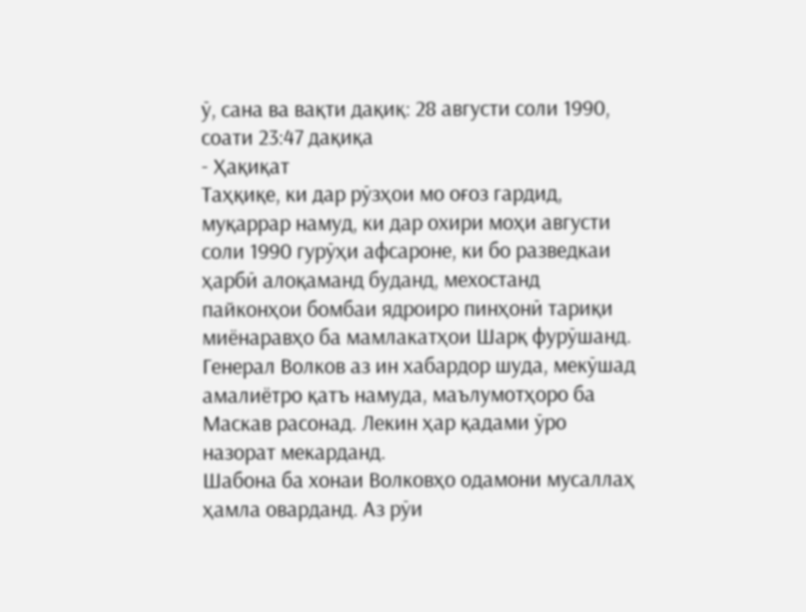ӯ, сана ва вақти дақиқ: 28 августи соли 1990, соати 23:47 дақиқа
- Ҳақиқат
Таҳқиқе, ки дар рӯзҳои мо оғоз гардид, муқаррар намуд, ки дар охири моҳи августи соли 1990 гурӯҳи афсароне, ки бо разведкаи ҳарбӣ алоқаманд буданд, мехостанд пайконҳои бомбаи ядроиро пинҳонӣ тариқи миёнаравҳо ба мамлакатҳои Шарқ фурӯшанд.
Генерал Волков аз ин хабардор шуда, мекӯшад амалиётро қатъ намуда, маълумотҳоро ба Маскав расонад. Лекин ҳар қадами ӯро назорат мекарданд.
Шабона ба хонаи Волковҳо одамони мусаллаҳ ҳамла оварданд. Аз рӯи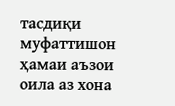тасдиқи муфаттишон ҳамаи аъзои оила аз хона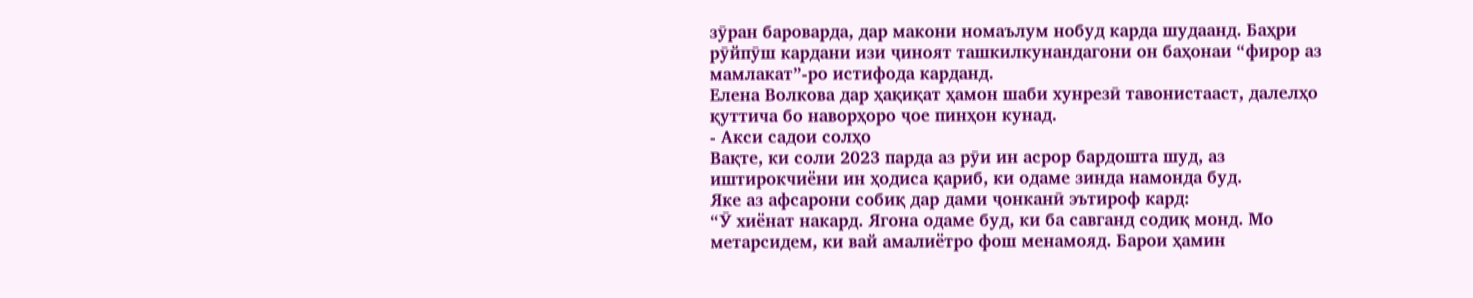зӯран бароварда, дар макони номаълум нобуд карда шудаанд. Баҳри рӯйпӯш кардани изи ҷиноят ташкилкунандагони он баҳонаи “фирор аз мамлакат”-ро истифода карданд.
Елена Волкова дар ҳақиқат ҳамон шаби хунрезӣ тавонистааст, далелҳо қуттича бо наворҳоро ҷое пинҳон кунад.
- Акси садои солҳо
Вақте, ки соли 2023 парда аз рӯи ин асрор бардошта шуд, аз иштирокчиёни ин ҳодиса қариб, ки одаме зинда намонда буд.
Яке аз афсарони собиқ дар дами ҷонканӣ эътироф кард:
“Ӯ хиёнат накард. Ягона одаме буд, ки ба савганд содиқ монд. Мо метарсидем, ки вай амалиётро фош менамояд. Барои ҳамин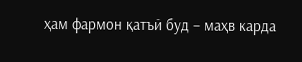ҳам фармон қатъӣ буд – маҳв карда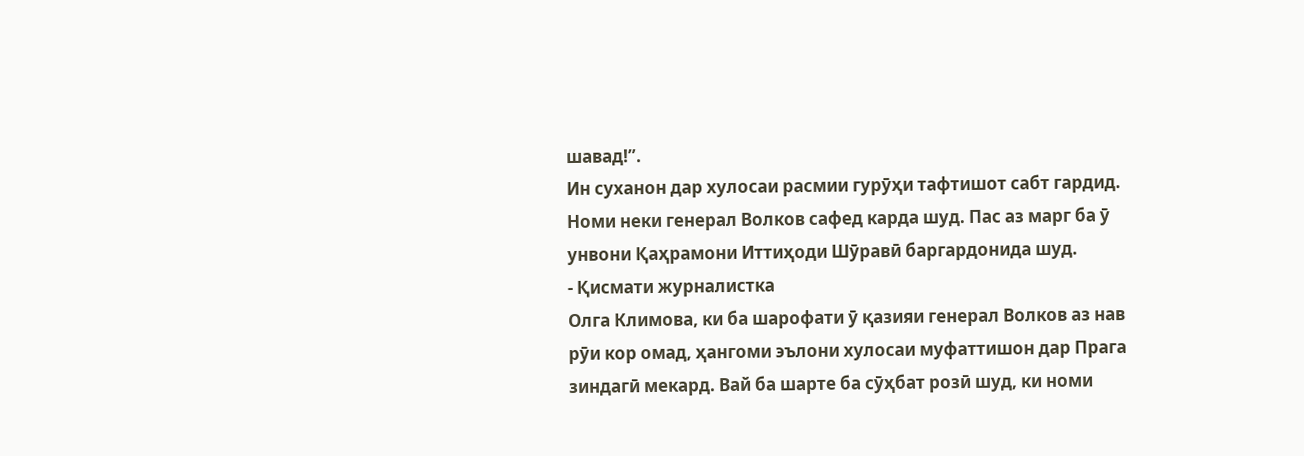шавад!”.
Ин суханон дар хулосаи расмии гурӯҳи тафтишот сабт гардид.
Номи неки генерал Волков сафед карда шуд. Пас аз марг ба ӯ унвони Қаҳрамони Иттиҳоди Шӯравӣ баргардонида шуд.
- Қисмати журналистка
Олга Климова, ки ба шарофати ӯ қазияи генерал Волков аз нав рӯи кор омад, ҳангоми эълони хулосаи муфаттишон дар Прага зиндагӣ мекард. Вай ба шарте ба сӯҳбат розӣ шуд, ки номи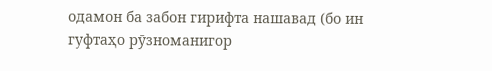одамон ба забон гирифта нашавад (бо ин гуфтаҳо рӯзноманигор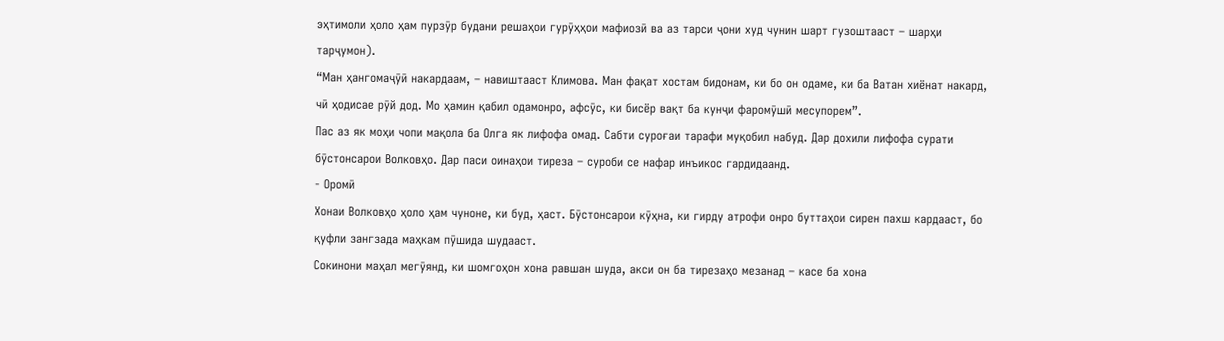эҳтимоли ҳоло ҳам пурзӯр будани решаҳои гурӯҳҳои мафиозӣ ва аз тарси ҷони худ чунин шарт гузоштааст – шарҳи тарҷумон).
“Ман ҳангомаҷӯӣ накардаам, – навиштааст Климова. Ман фақат хостам бидонам, ки бо он одаме, ки ба Ватан хиёнат накард, чӣ ҳодисае рӯй дод. Мо ҳамин қабил одамонро, афсӯс, ки бисёр вақт ба кунҷи фаромӯшӣ месупорем”.
Пас аз як моҳи чопи мақола ба Олга як лифофа омад. Сабти суроғаи тарафи муқобил набуд. Дар дохили лифофа сурати бӯстонсарои Волковҳо. Дар паси оинаҳои тиреза – суроби се нафар инъикос гардидаанд.
- Оромӣ
Хонаи Волковҳо ҳоло ҳам чуноне, ки буд, ҳаст. Бӯстонсарои кӯҳна, ки гирду атрофи онро буттаҳои сирен пахш кардааст, бо қуфли зангзада маҳкам пӯшида шудааст.
Сокинони маҳал мегӯянд, ки шомгоҳон хона равшан шуда, акси он ба тирезаҳо мезанад – касе ба хона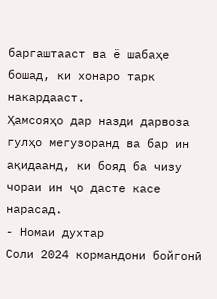баргаштааст ва ё шабаҳе бошад, ки хонаро тарк накардааст.
Ҳамсояҳо дар назди дарвоза гулҳо мегузоранд ва бар ин ақидаанд, ки бояд ба чизу чораи ин ҷо дасте касе нарасад.
- Номаи духтар
Соли 2024 кормандони бойгонӣ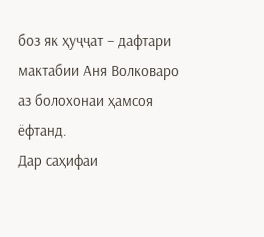боз як ҳуҷҷат – дафтари мактабии Аня Волковаро аз болохонаи ҳамсоя ёфтанд.
Дар саҳифаи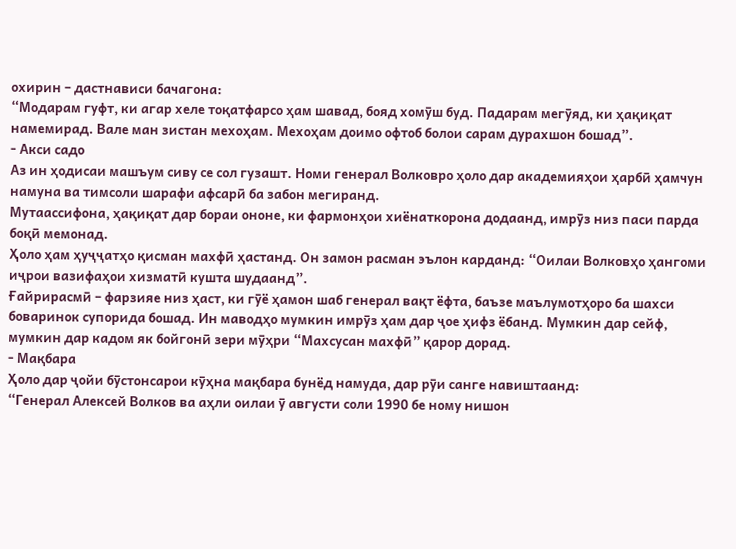охирин – дастнависи бачагона:
“Модарам гуфт, ки агар хеле тоқатфарсо ҳам шавад, бояд хомӯш буд. Падарам мегӯяд, ки ҳақиқат намемирад. Вале ман зистан мехоҳам. Мехоҳам доимо офтоб болои сарам дурахшон бошад”.
- Акси садо
Аз ин ҳодисаи машъум сиву се сол гузашт. Номи генерал Волковро ҳоло дар академияҳои ҳарбӣ ҳамчун намуна ва тимсоли шарафи афсарӣ ба забон мегиранд.
Мутаассифона, ҳақиқат дар бораи ононе, ки фармонҳои хиёнаткорона додаанд, имрӯз низ паси парда боқӣ мемонад.
Ҳоло ҳам ҳуҷҷатҳо қисман махфӣ ҳастанд. Он замон расман эълон карданд: “Оилаи Волковҳо ҳангоми иҷрои вазифаҳои хизматӣ кушта шудаанд”.
Ғайрирасмӣ – фарзияе низ ҳаст, ки гӯё ҳамон шаб генерал вақт ёфта, баъзе маълумотҳоро ба шахси боваринок супорида бошад. Ин маводҳо мумкин имрӯз ҳам дар ҷое ҳифз ёбанд. Мумкин дар сейф, мумкин дар кадом як бойгонӣ зери мӯҳри “Махсусан махфӣ” қарор дорад.
- Мақбара
Ҳоло дар ҷойи бӯстонсарои кӯҳна мақбара бунёд намуда, дар рӯи санге навиштаанд:
“Генерал Алексей Волков ва аҳли оилаи ӯ августи соли 1990 бе ному нишон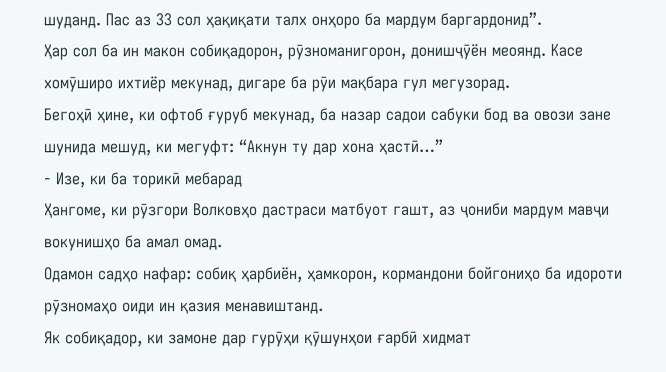шуданд. Пас аз 33 сол ҳақиқати талх онҳоро ба мардум баргардонид”.
Ҳар сол ба ин макон собиқадорон, рӯзноманигорон, донишҷӯён меоянд. Касе хомӯширо ихтиёр мекунад, дигаре ба рӯи мақбара гул мегузорад.
Бегоҳӣ ҳине, ки офтоб ғуруб мекунад, ба назар садои сабуки бод ва овози зане шунида мешуд, ки мегуфт: “Акнун ту дар хона ҳастӣ…”
- Изе, ки ба торикӣ мебарад
Ҳангоме, ки рӯзгори Волковҳо дастраси матбуот гашт, аз ҷониби мардум мавҷи вокунишҳо ба амал омад.
Одамон садҳо нафар: собиқ ҳарбиён, ҳамкорон, кормандони бойгониҳо ба идороти рӯзномаҳо оиди ин қазия менавиштанд.
Як собиқадор, ки замоне дар гурӯҳи қӯшунҳои ғарбӣ хидмат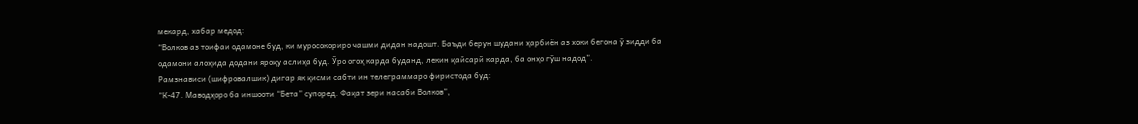мекард, хабар медод:
“Волков аз тоифаи одамоне буд, ки муросокориро чашми дидан надошт. Баъди берун шудани ҳарбиён аз хоки бегона ӯ зидди ба одамони алоҳида додани яроқу аслиҳа буд. Ӯро огоҳ карда буданд, лекин қайсарӣ карда, ба онҳо гӯш надод”.
Рамзнависи (шифровалшик) дигар як қисми сабти ин телеграммаро фиристода буд:
“К-47. Маводҳоро ба иншооти “Бета” супоред. Фақат зери насаби Волков”,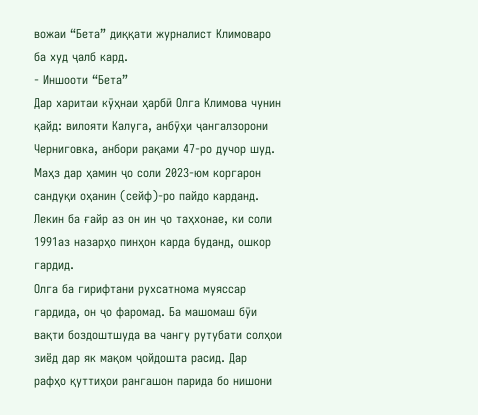вожаи “Бета” диққати журналист Климоваро ба худ ҷалб кард.
- Иншооти “Бета”
Дар харитаи кӯҳнаи ҳарбӣ Олга Климова чунин қайд: вилояти Калуга, анбӯҳи ҷангалзорони Черниговка, анбори рақами 47-ро дучор шуд.
Маҳз дар ҳамин ҷо соли 2023-юм коргарон сандуқи оҳанин (сейф)-ро пайдо карданд. Лекин ба ғайр аз он ин ҷо таҳхонае, ки соли 1991аз назарҳо пинҳон карда буданд, ошкор гардид.
Олга ба гирифтани рухсатнома муяссар гардида, он ҷо фаромад. Ба машомаш бӯи вақти боздоштшуда ва чангу рутубати солҳои зиёд дар як мақом ҷойдошта расид. Дар рафҳо қуттиҳои рангашон парида бо нишони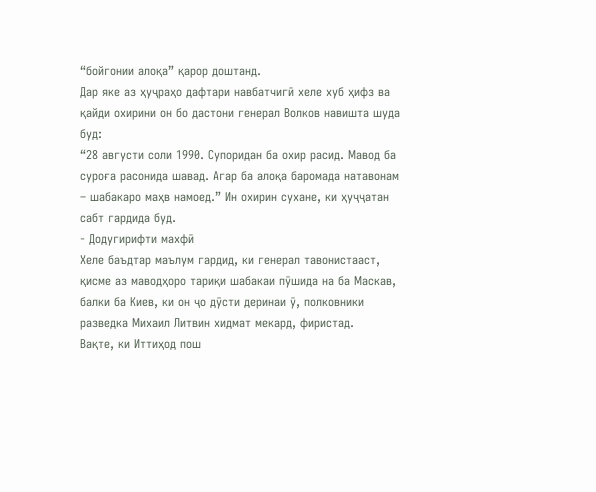“бойгонии алоқа” қарор доштанд.
Дар яке аз ҳуҷраҳо дафтари навбатчигӣ хеле хуб ҳифз ва қайди охирини он бо дастони генерал Волков навишта шуда буд:
“28 августи соли 1990. Супоридан ба охир расид. Мавод ба суроға расонида шавад. Агар ба алоқа баромада натавонам – шабакаро маҳв намоед.” Ин охирин сухане, ки ҳуҷҷатан сабт гардида буд.
- Додугирифти махфӣ
Хеле баъдтар маълум гардид, ки генерал тавонистааст, қисме аз маводҳоро тариқи шабакаи пӯшида на ба Маскав, балки ба Киев, ки он ҷо дӯсти деринаи ӯ, полковники разведка Михаил Литвин хидмат мекард, фиристад.
Вақте, ки Иттиҳод пош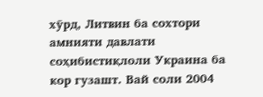хӯрд, Литвин ба сохтори амнияти давлати соҳибистиқлоли Украина ба кор гузашт. Вай соли 2004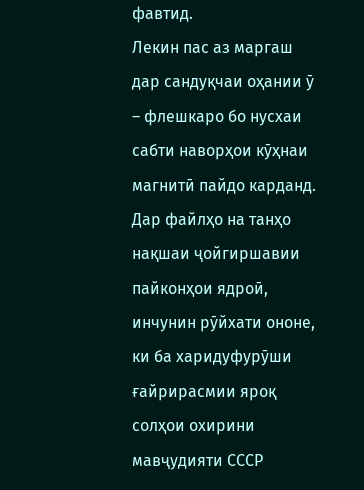фавтид.
Лекин пас аз маргаш дар сандуқчаи оҳании ӯ – флешкаро бо нусхаи сабти наворҳои кӯҳнаи магнитӣ пайдо карданд.
Дар файлҳо на танҳо нақшаи ҷойгиршавии пайконҳои ядроӣ, инчунин рӯйхати ононе, ки ба харидуфурӯши ғайрирасмии яроқ солҳои охирини мавҷудияти СССР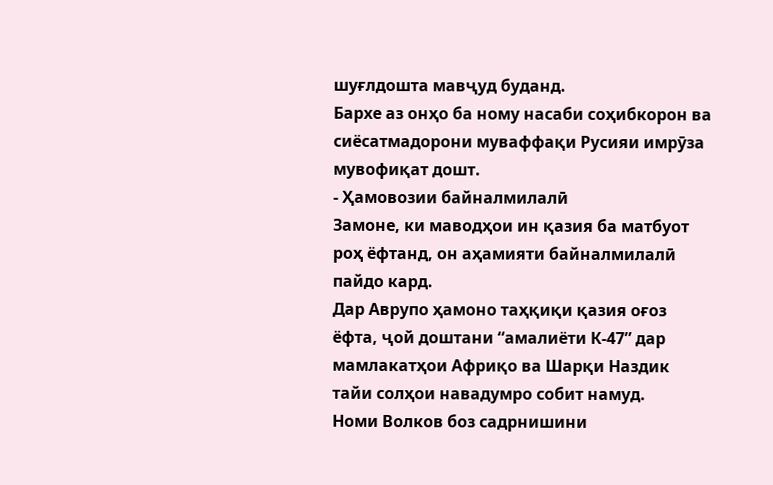шуғлдошта мавҷуд буданд.
Бархе аз онҳо ба ному насаби соҳибкорон ва сиёсатмадорони муваффақи Русияи имрӯза мувофиқат дошт.
- Ҳамовозии байналмилалӣ
Замоне, ки маводҳои ин қазия ба матбуот роҳ ёфтанд, он аҳамияти байналмилалӣ пайдо кард.
Дар Аврупо ҳамоно таҳқиқи қазия оғоз ёфта, ҷой доштани “амалиёти К-47” дар мамлакатҳои Африқо ва Шарқи Наздик тайи солҳои навадумро собит намуд.
Номи Волков боз садрнишини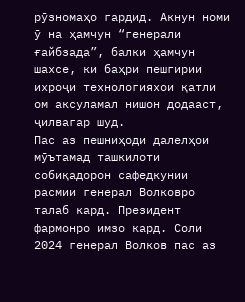рӯзномаҳо гардид. Акнун номи ӯ на ҳамчун “генерали ғайбзада”, балки ҳамчун шахсе, ки баҳри пешгирии ихроҷи технологияхои қатли ом аксуламал нишон додааст, ҷилвагар шуд.
Пас аз пешниҳоди далелҳои мӯътамад ташкилоти собиқадорон сафедкунии расмии генерал Волковро талаб кард. Президент фармонро имзо кард. Соли 2024 генерал Волков пас аз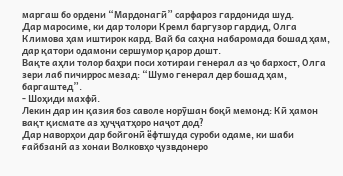маргаш бо ордени “Мардонагӣ” сарфароз гардонида шуд.
Дар маросиме, ки дар толори Кремл баргузор гардид, Олга Климова ҳам иштирок кард. Вай ба саҳна набаромада бошад ҳам, дар қатори одамони сершумор қарор дошт.
Вақте аҳли толор баҳри поси хотираи генерал аз ҷо бархост, Олга зери лаб пичиррос мезад: “Шумо генерал дер бошад ҳам, баргаштед”.
- Шоҳиди махфӣ.
Лекин дар ин қазия боз саволе норӯшан боқӣ мемонд: Кӣ ҳамон вақт қисмате аз ҳуҷҷатҳоро наҷот дод?
Дар наворҳои дар бойгонӣ ёфтшуда суроби одаме, ки шаби ғайбзанӣ аз хонаи Волковҳо ҷузвдонеро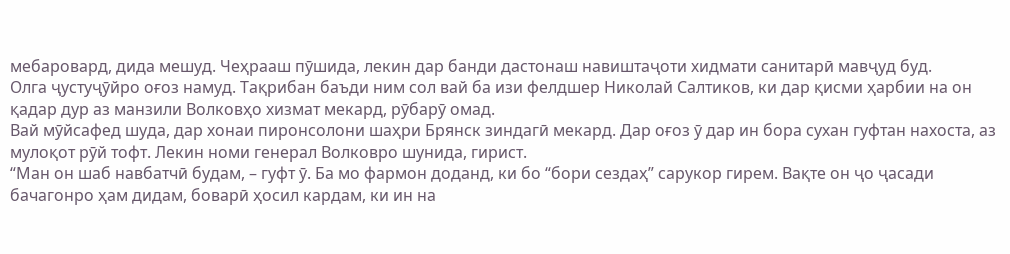мебаровард, дида мешуд. Чеҳрааш пӯшида, лекин дар банди дастонаш навиштаҷоти хидмати санитарӣ мавҷуд буд.
Олга ҷустуҷӯйро оғоз намуд. Тақрибан баъди ним сол вай ба изи фелдшер Николай Салтиков, ки дар қисми ҳарбии на он қадар дур аз манзили Волковҳо хизмат мекард, рӯбарӯ омад.
Вай мӯйсафед шуда, дар хонаи пиронсолони шаҳри Брянск зиндагӣ мекард. Дар оғоз ӯ дар ин бора сухан гуфтан нахоста, аз мулоқот рӯй тофт. Лекин номи генерал Волковро шунида, гирист.
“Ман он шаб навбатчӣ будам, – гуфт ӯ. Ба мо фармон доданд, ки бо “бори сездаҳ” сарукор гирем. Вақте он ҷо ҷасади бачагонро ҳам дидам, боварӣ ҳосил кардам, ки ин на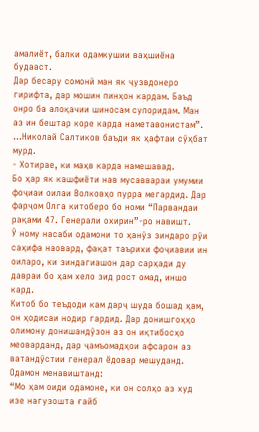амалиёт, балки одамкушии ваҳшиёна будааст.
Дар бесару сомонӣ ман як ҷузвдонеро гирифта, дар мошин пинҳон кардам. Баъд онро ба алоқачии шиносам супоридам. Ман аз ин бештар коре карда наметавонистам”.
…Николай Салтиков баъди як ҳафтаи сӯҳбат мурд.
- Хотирае, ки маҳв карда намешавад.
Бо ҳар як кашфиёти нав мусаввараи умумии фоҷиаи оилаи Волковҳо пурра мегардид. Дар фарҷом Олга китоберо бо номи “Парвандаи рақами 47. Генерали охирин”-ро навишт.
Ӯ ному насаби одамони то ҳанӯз зиндаро рӯи саҳифа наовард, фақат таърихи фоҷиавии ин оиларо, ки зиндагиашон дар сарҳади ду давраи бо ҳам хело зид рост омад, иншо кард.
Китоб бо теъдоди кам дарҷ шуда бошад ҳам, он ҳодисаи нодир гардид. Дар донишгоҳҳо олимону донишандӯзон аз он иқтибосҳо меоварданд, дар ҷамъомадҳои афсарон аз ватандӯстии генерал ёдовар мешуданд.
Одамон менавиштанд:
“Мо ҳам оиди одамоне, ки он солҳо аз худ изе нагузошта ғайб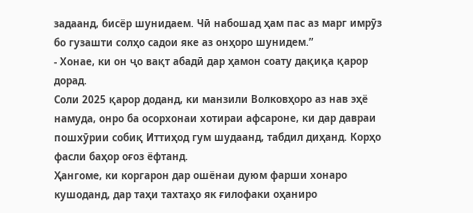задаанд, бисёр шунидаем. Чӣ набошад ҳам пас аз марг имрӯз бо гузашти солҳо садои яке аз онҳоро шунидем.”
- Хонае, ки он ҷо вақт абадӣ дар ҳамон соату дақиқа қарор дорад.
Соли 2025 қарор доданд, ки манзили Волковҳоро аз нав эҳё намуда, онро ба осорхонаи хотираи афсароне, ки дар давраи пошхӯрии собиқ Иттиҳод гум шудаанд, табдил диҳанд. Корҳо фасли баҳор оғоз ёфтанд.
Ҳангоме, ки коргарон дар ошёнаи дуюм фарши хонаро кушоданд, дар таҳи тахтаҳо як ғилофаки оҳаниро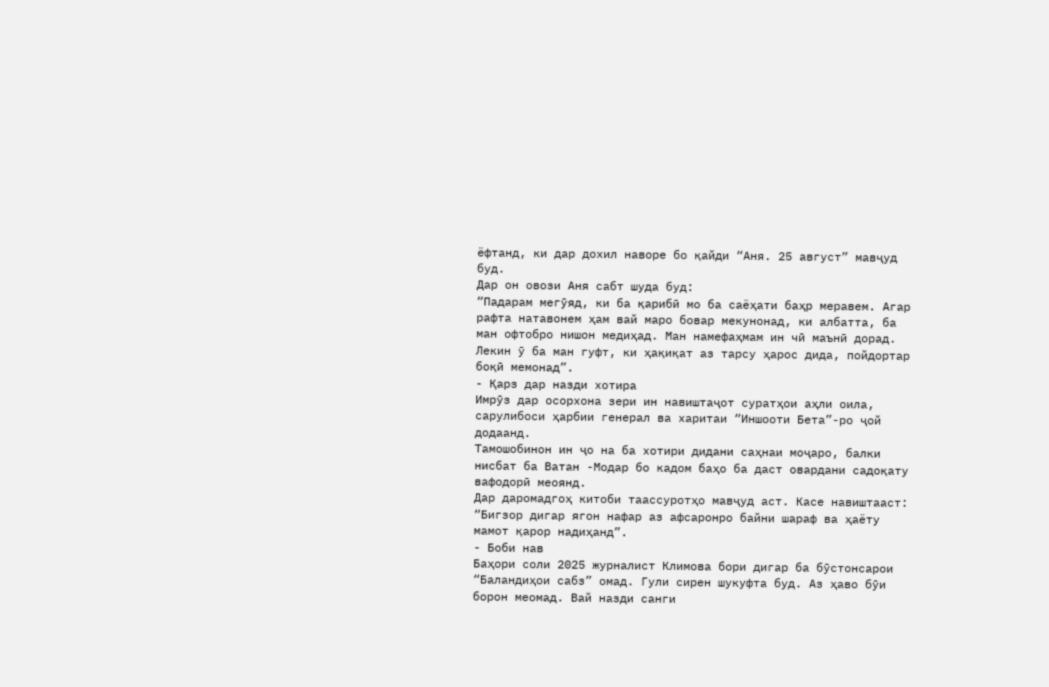ёфтанд, ки дар дохил наворе бо қайди “Аня. 25 август” мавҷуд буд.
Дар он овози Аня сабт шуда буд:
“Падарам мегӯяд, ки ба қарибӣ мо ба саёҳати баҳр меравем. Агар рафта натавонем ҳам вай маро бовар мекунонад, ки албатта, ба ман офтобро нишон медиҳад. Ман намефаҳмам ин чӣ маънӣ дорад. Лекин ӯ ба ман гуфт, ки ҳақиқат аз тарсу ҳарос дида, пойдортар боқӣ мемонад”.
- Қарз дар назди хотира
Имрӯз дар осорхона зери ин навиштаҷот суратҳои аҳли оила, сарулибоси ҳарбии генерал ва харитаи “Иншооти Бета”-ро ҷой додаанд.
Тамошобинон ин ҷо на ба хотири дидани саҳнаи моҷаро, балки нисбат ба Ватан -Модар бо кадом баҳо ба даст овардани садоқату вафодорӣ меоянд.
Дар даромадгоҳ китоби таассуротҳо мавҷуд аст. Касе навиштааст: “Бигзор дигар ягон нафар аз афсаронро байни шараф ва ҳаёту мамот қарор надиҳанд”.
- Боби нав
Баҳори соли 2025 журналист Климова бори дигар ба бӯстонсарои “Баландиҳои сабз” омад. Гули сирен шукуфта буд. Аз ҳаво бӯи борон меомад. Вай назди санги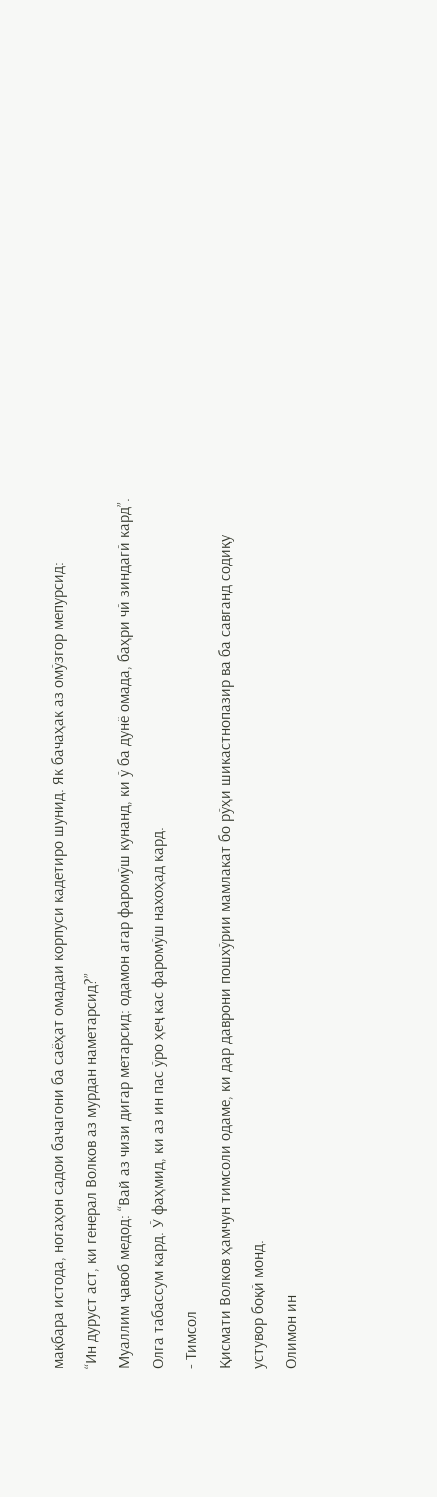мақбара истода, ногаҳон садои бачагони ба саёҳат омадаи корпуси кадетиро шунид. Як бачаҳак аз омӯзгор мепурсид:
“Ин дуруст аст, ки генерал Волков аз мурдан наметарсид?”
Муаллим ҷавоб медод: “Вай аз чизи дигар метарсид: одамон агар фаромӯш кунанд, ки ӯ ба дунё омада, баҳри чӣ зиндагӣ кард”.
Олга табассум кард. Ӯ фаҳмид, ки аз ин пас ӯро ҳеҷ кас фаромӯш нахоҳад кард.
- Тимсол
Қисмати Волков ҳамчун тимсоли одаме, ки дар даврони пошхӯрии мамлакат бо рӯҳи шикастнопазир ва ба савганд содиқу устувор боқӣ монд.
Олимон ин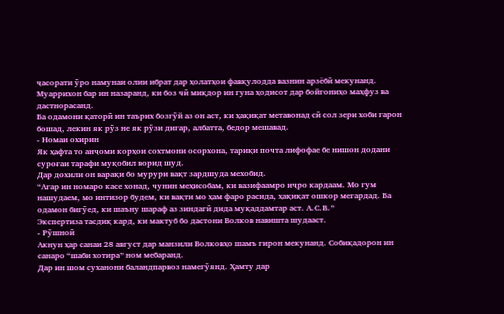ҷасорати ӯро намунаи олии ибрат дар ҳолатҳои фавқулодда вазнин арзёбӣ мекунанд.
Муаррихон бар ин назаранд, ки боз чӣ миқдор ин гуна ҳодисот дар бойгониҳо маҳфуз ва дастнорасанд.
Ба одамони қаторӣ ин таърих бозгӯй аз он аст, ки ҳақиқат метавонад сӣ сол зери хоби гарон бошад, лекин як рӯз не як рӯзи дигар, албатта, бедор мешавад.
- Номаи охирин
Як ҳафта то анҷоми корҳои сохтмони осорхона, тариқи почта лифофае бе нишон додани суроғаи тарафи муқобил ворид шуд.
Дар дохили он варақи бо мурури вақт зардшуда мехобид.
“Агар ин номаро касе хонад, чунин меҳисобам, ки вазифаамро иҷро кардаам. Мо гум нашудаем, мо интизор будем, ки вақти мо ҳам фаро расида, ҳақиқат ошкор мегардад. Ба одамон бигӯед, ки шаъну шараф аз зиндагӣ дида муқаддамтар аст. А.С.В.”
Экспертиза тасдиқ кард, ки мактуб бо дастони Волков навишта шудааст.
- Рӯшноӣ
Акнун ҳар санаи 28 август дар манзили Волковҳо шамъ гирон мекунанд. Собиқадорон ин санаро “шаби хотира” ном мебаранд.
Дар ин шом суханони баландпарвоз намегӯянд. Ҳамту дар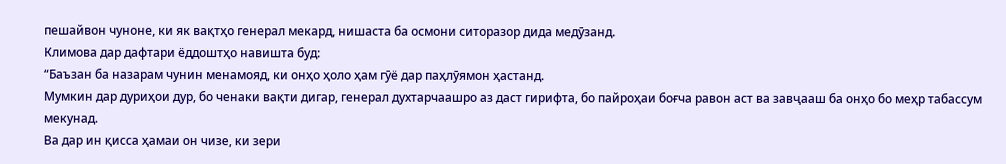пешайвон чуноне, ки як вақтҳо генерал мекард, нишаста ба осмони ситоразор дида медӯзанд.
Климова дар дафтари ёддоштҳо навишта буд:
“Баъзан ба назарам чунин менамояд, ки онҳо ҳоло ҳам гӯё дар паҳлӯямон ҳастанд.
Мумкин дар дуриҳои дур, бо ченаки вақти дигар, генерал духтарчаашро аз даст гирифта, бо пайроҳаи боғча равон аст ва завҷааш ба онҳо бо меҳр табассум мекунад.
Ва дар ин қисса ҳамаи он чизе, ки зери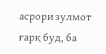асрори зулмот ғарқ буд, ба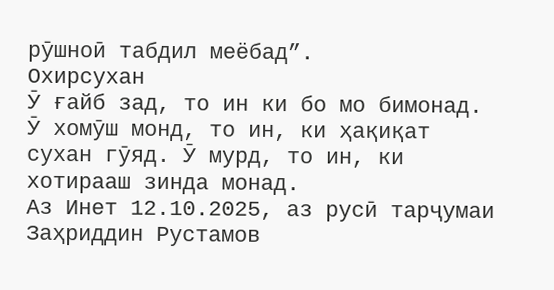рӯшноӣ табдил меёбад”.
Охирсухан
Ӯ ғайб зад, то ин ки бо мо бимонад. Ӯ хомӯш монд, то ин, ки ҳақиқат сухан гӯяд. Ӯ мурд, то ин, ки хотирааш зинда монад.
Аз Инет 12.10.2025, аз русӣ тарҷумаи Заҳриддин Рустамов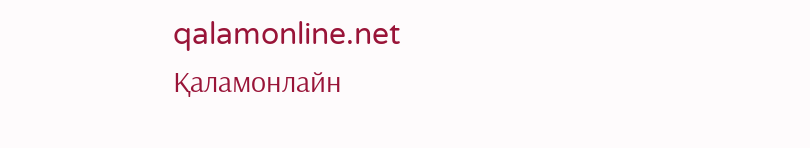qalamonline.net
Қаламонлайн